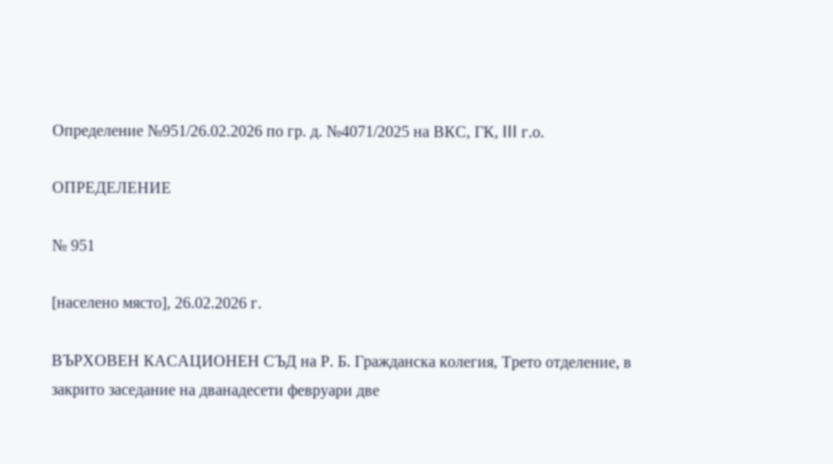Определение №951/26.02.2026 по гр. д. №4071/2025 на ВКС, ГК, III г.о.

ОПРЕДЕЛЕНИЕ

№ 951

[населено място], 26.02.2026 г.

ВЪРХОВЕН КАСАЦИОНЕН СЪД на Р. Б. Гражданска колегия, Трето отделение, в закрито заседание на дванадесети февруари две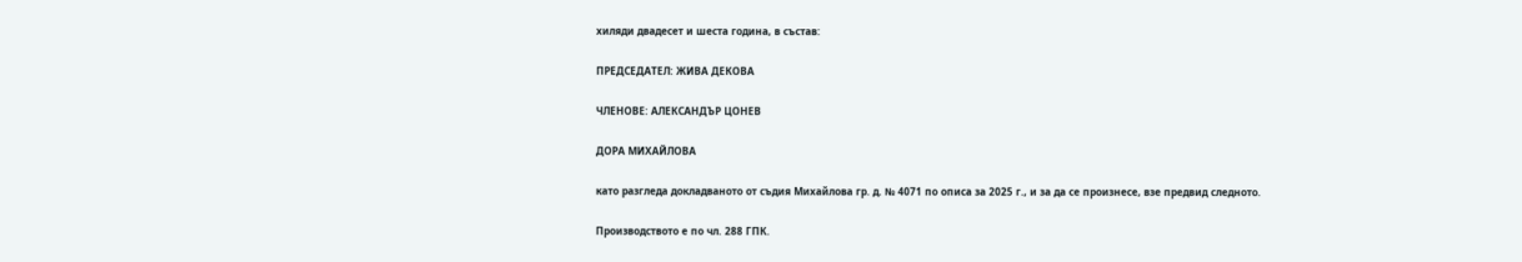хиляди двадесет и шеста година, в състав:

ПРЕДСЕДАТЕЛ: ЖИВА ДЕКОВА

ЧЛЕНОВЕ: АЛЕКСАНДЪР ЦОНЕВ

ДОРА МИХАЙЛОВА

като разгледа докладваното от съдия Михайлова гр. д. № 4071 по описа за 2025 г., и за да се произнесе, взе предвид следното.

Производството е по чл. 288 ГПК.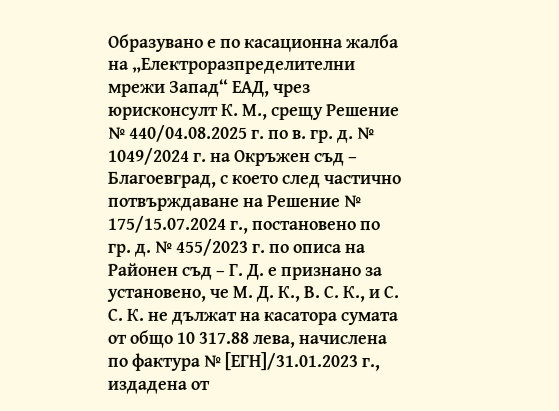Образувано е по касационна жалба на „Електроразпределителни мрежи Запад“ ЕАД, чрез юрисконсулт К. М., срещу Решение № 440/04.08.2025 г. по в. гр. д. № 1049/2024 г. на Окръжен съд – Благоевград, с което след частично потвърждаване на Решение № 175/15.07.2024 г., постановено по гр. д. № 455/2023 г. по описа на Районен съд – Г. Д. е признано за установено, че М. Д. К., В. С. К., и С. С. К. не дължат на касатора сумата от общо 10 317.88 лева, начислена по фактура № [ЕГН]/31.01.2023 г., издадена от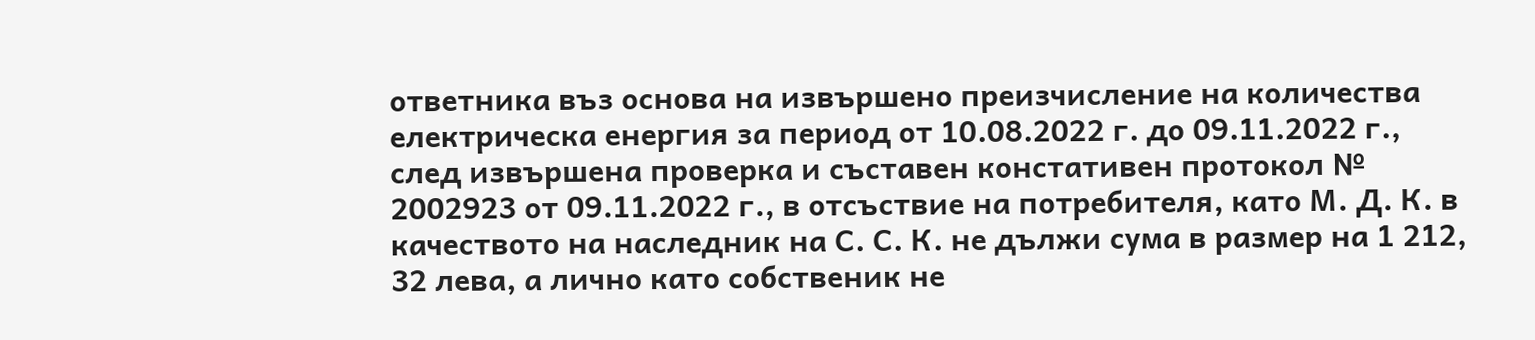ответника въз основа на извършено преизчисление на количества електрическа енергия за период от 10.08.2022 г. до 09.11.2022 г., след извършена проверка и съставен констативен протокол № 2002923 от 09.11.2022 г., в отсъствие на потребителя, като М. Д. К. в качеството на наследник на С. С. К. не дължи сума в размер на 1 212, 32 лева, а лично като собственик не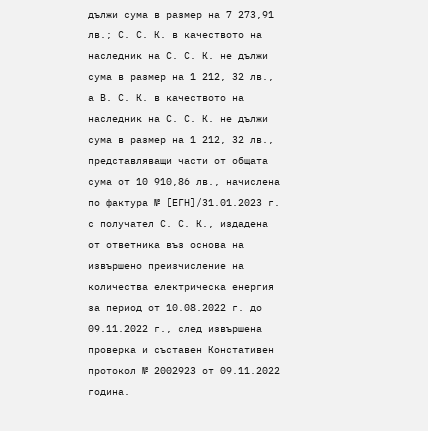дължи сума в размер на 7 273,91 лв.; С. С. К. в качеството на наследник на С. С. К. не дължи сума в размер на 1 212, 32 лв., а В. С. К. в качеството на наследник на С. С. К. не дължи сума в размер на 1 212, 32 лв., представляващи части от общата сума от 10 910,86 лв., начислена по фактура № [ЕГН]/31.01.2023 г. с получател С. С. К., издадена от ответника въз основа на извършено преизчисление на количества електрическа енергия за период от 10.08.2022 г. до 09.11.2022 г., след извършена проверка и съставен Констативен протокол № 2002923 от 09.11.2022 година.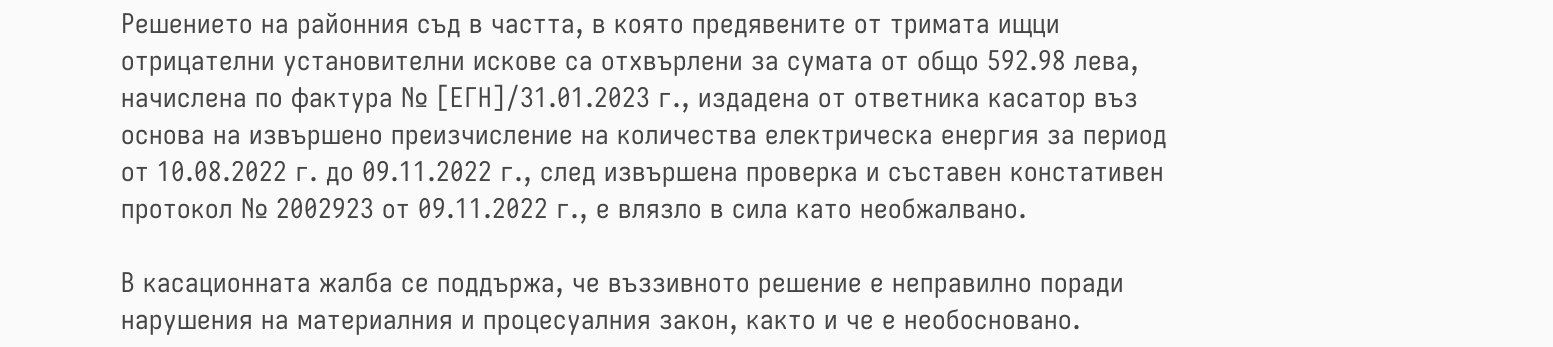Решението на районния съд в частта, в която предявените от тримата ищци отрицателни установителни искове са отхвърлени за сумата от общо 592.98 лева, начислена по фактура № [ЕГН]/31.01.2023 г., издадена от ответника касатор въз основа на извършено преизчисление на количества електрическа енергия за период от 10.08.2022 г. до 09.11.2022 г., след извършена проверка и съставен констативен протокол № 2002923 от 09.11.2022 г., е влязло в сила като необжалвано.

В касационната жалба се поддържа, че въззивното решение е неправилно поради нарушения на материалния и процесуалния закон, както и че е необосновано.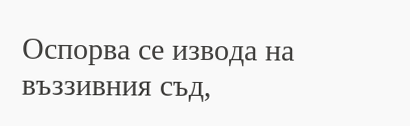Оспорва се извода на въззивния съд,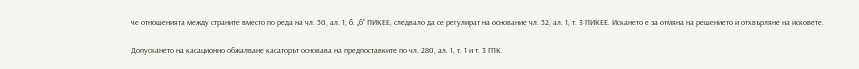че отношенията между страните вместо по реда на чл. 50, ал. 1, б. „б“ ПИКЕЕ, следвало да се регулират на основание чл. 52, ал. 1, т. 3 ПИКЕЕ. Искането е за отмяна на решението и отхвърляне на исковете.

Допускането на касационно обжалване касаторът основава на предпоставките по чл. 280, ал. 1, т. 1 и т. 3 ГПК.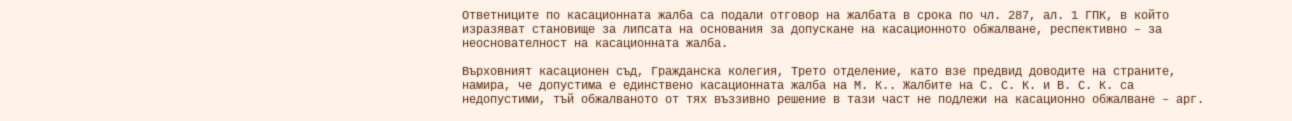Ответниците по касационната жалба са подали отговор на жалбата в срока по чл. 287, ал. 1 ГПК, в който изразяват становище за липсата на основания за допускане на касационното обжалване, респективно – за неоснователност на касационната жалба.

Върховният касационен съд, Гражданска колегия, Трето отделение, като взе предвид доводите на страните, намира, че допустима е единствено касационната жалба на М. К.. Жалбите на С. С. К. и В. С. К. са недопустими, тъй обжалваното от тях въззивно решение в тази част не подлежи на касационно обжалване – арг.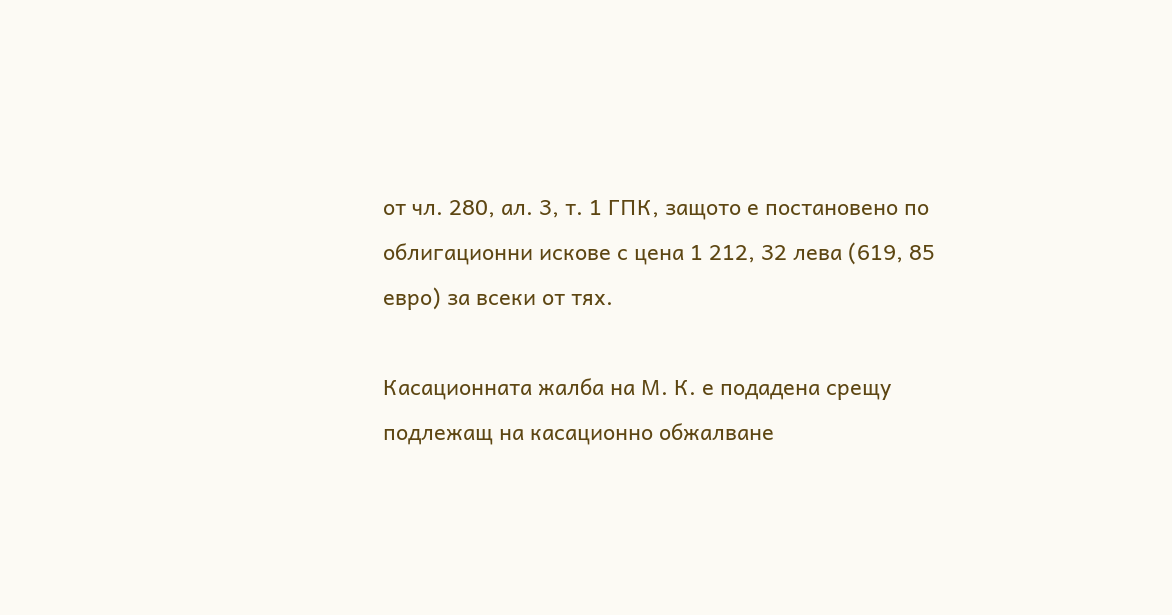от чл. 280, ал. 3, т. 1 ГПК, защото е постановено по облигационни искове с цена 1 212, 32 лева (619, 85 евро) за всеки от тях.

Касационната жалба на М. К. е подадена срещу подлежащ на касационно обжалване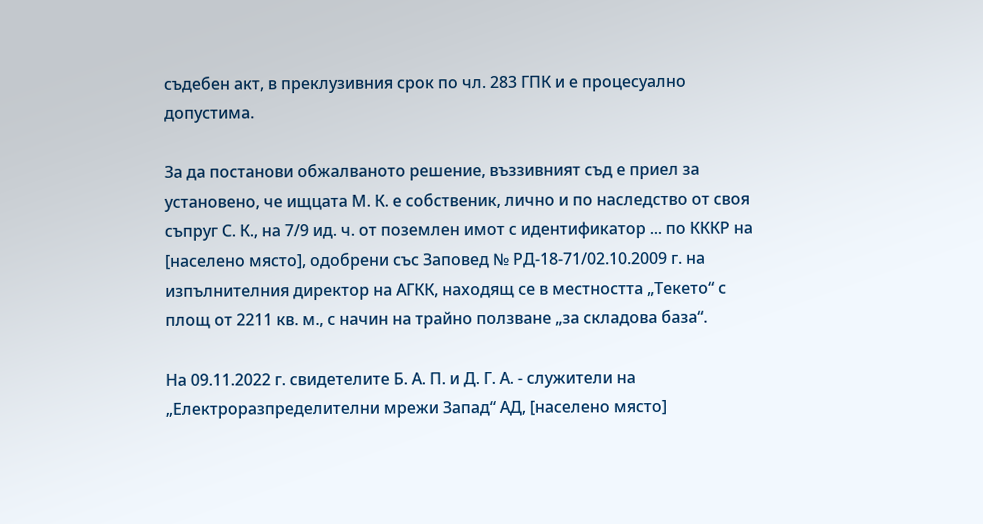съдебен акт, в преклузивния срок по чл. 283 ГПК и е процесуално допустима.

За да постанови обжалваното решение, въззивният съд е приел за установено, че ищцата М. К. е собственик, лично и по наследство от своя съпруг С. К., на 7/9 ид. ч. от поземлен имот с идентификатор ... по КККР на [населено място], одобрени със Заповед № РД-18-71/02.10.2009 г. на изпълнителния директор на АГКК, находящ се в местността „Текето“ с площ от 2211 кв. м., с начин на трайно ползване „за складова база“.

На 09.11.2022 г. свидетелите Б. А. П. и Д. Г. А. - служители на „Електроразпределителни мрежи Запад“ АД, [населено място]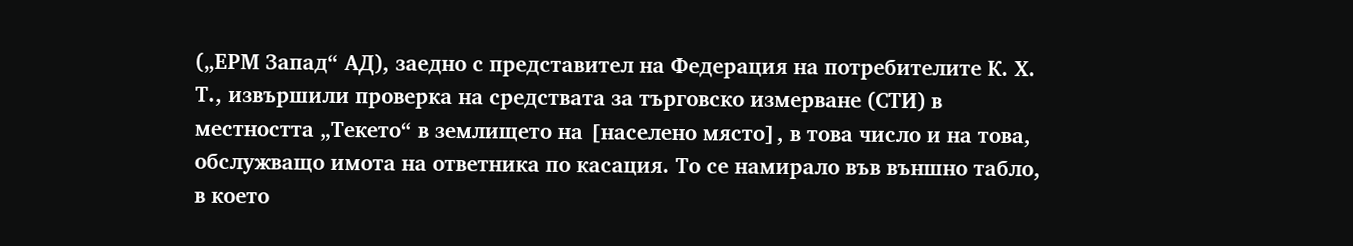(„ЕРМ Запад“ АД), заедно с представител на Федерация на потребителите К. Х. Т., извършили проверка на средствата за търговско измерване (СТИ) в местността „Текето“ в землището на [населено място], в това число и на това, обслужващо имота на ответника по касация. То се намирало във външно табло, в което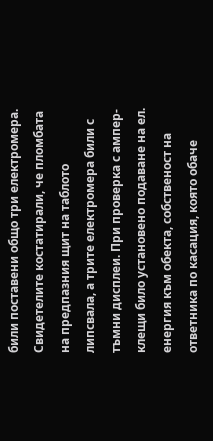били поставени общо три електромера. Свидетелите костатирали, че пломбата на предпазния щит на таблото липсвала, а трите електромера били с тъмни дисплеи. При проверка с ампер-клещи било установено подаване на ел. енергия към обекта, собственост на ответника по касация, която обаче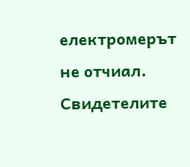електромерът не отчиал. Свидетелите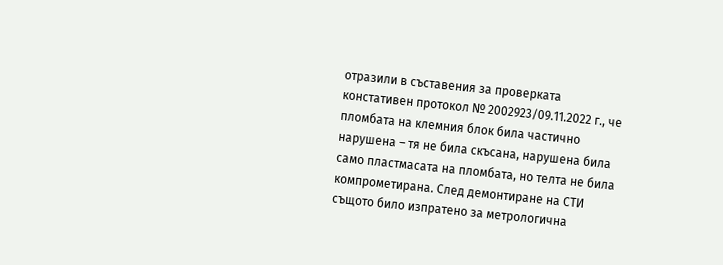отразили в съставения за проверката констативен протокол № 2002923/09.11.2022 г., че пломбата на клемния блок била частично нарушена – тя не била скъсана, нарушена била само пластмасата на пломбата, но телта не била компрометирана. След демонтиране на СТИ същото било изпратено за метрологична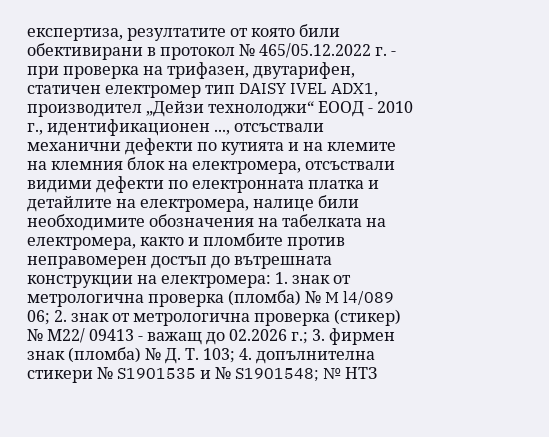експертиза, резултатите от която били обективирани в протокол № 465/05.12.2022 г. - при проверка на трифазен, двутарифен, статичен електромер тип DAISY IVEL ADX1, производител „Дейзи технолоджи“ ЕООД - 2010 г., идентификационен ..., отсъствали механични дефекти по кутията и на клемите на клемния блок на електромера, отсъствали видими дефекти по електронната платка и детайлите на електромера, налице били необходимите обозначения на табелката на електромера, както и пломбите против неправомерен достъп до вътрешната конструкции на електромера: 1. знак от метрологична проверка (пломба) № M l4/089 06; 2. знак от метрологична проверка (стикер) № М22/ 09413 - важащ до 02.2026 г.; 3. фирмен знак (пломба) № Д. Т. 103; 4. допълнителна стикери № S1901535 и № S1901548; № НТЗ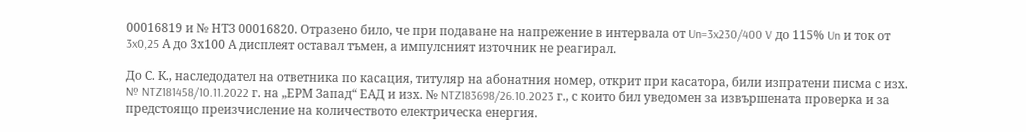00016819 и № НТЗ 00016820. Отразено било, че при подаване на напрежение в интервала от Un=3x230/400 V до 115% Un и ток от 3x0,25 А до 3х100 А дисплеят оставал тъмен, а импулсният източник не реагирал.

До С. К., наследодател на ответника по касация, титуляр на абонатния номер, открит при касатора, били изпратени писма с изх. № NTZ181458/10.11.2022 г. на „ЕРМ Запад“ ЕАД и изх. № NTZ183698/26.10.2023 г., с които бил уведомен за извършената проверка и за предстоящо преизчисление на количеството електрическа енергия.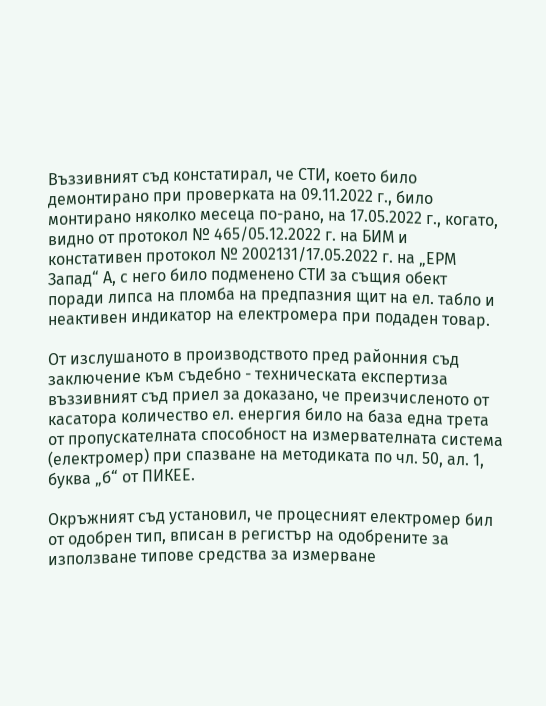Въззивният съд констатирал, че СТИ, което било демонтирано при проверката на 09.11.2022 г., било монтирано няколко месеца по-рано, на 17.05.2022 г., когато, видно от протокол № 465/05.12.2022 г. на БИМ и констативен протокол № 2002131/17.05.2022 г. на „ЕРМ Запад“ А, с него било подменено СТИ за същия обект поради липса на пломба на предпазния щит на ел. табло и неактивен индикатор на електромера при подаден товар.

От изслушаното в производството пред районния съд заключение към съдебно - техническата експертиза въззивният съд приел за доказано, че преизчисленото от касатора количество ел. енергия било на база една трета от пропускателната способност на измервателната система (електромер) при спазване на методиката по чл. 50, ал. 1, буква „б“ от ПИКЕЕ.

Окръжният съд установил, че процесният електромер бил от одобрен тип, вписан в регистър на одобрените за използване типове средства за измерване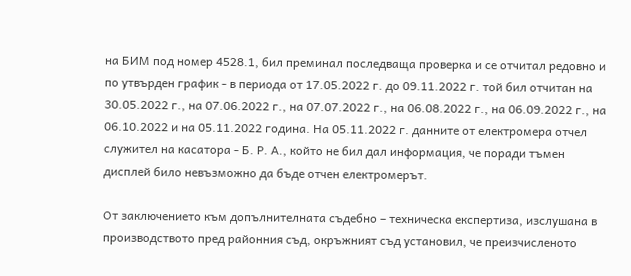на БИМ под номер 4528.1, бил преминал последваща проверка и се отчитал редовно и по утвърден график - в периода от 17.05.2022 г. до 09.11.2022 г. той бил отчитан на 30.05.2022 г., на 07.06.2022 г., на 07.07.2022 г., на 06.08.2022 г., на 06.09.2022 г., на 06.10.2022 и на 05.11.2022 година. На 05.11.2022 г. данните от електромера отчел служител на касатора - Б. Р. А., който не бил дал информация, че поради тъмен дисплей било невъзможно да бъде отчен електромерът.

От заключението към допълнителната съдебно – техническа експертиза, изслушана в производството пред районния съд, окръжният съд установил, че преизчисленото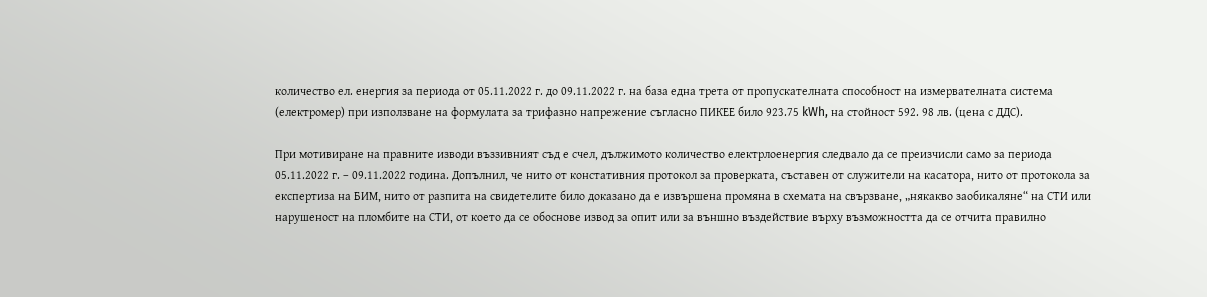количество ел. енергия за периода от 05.11.2022 г. до 09.11.2022 г. на база една трета от пропускателната способност на измервателната система (електромер) при използване на формулата за трифазно напрежение съгласно ПИКЕЕ било 923.75 kWh, на стойност 592. 98 лв. (цена с ДДС).

При мотивиране на правните изводи въззивният съд е счел, дължимото количество електрлоенергия следвало да се преизчисли само за периода 05.11.2022 г. – 09.11.2022 година. Допълнил, че нито от констативния протокол за проверката, съставен от служители на касатора, нито от протокола за експертиза на БИМ, нито от разпита на свидетелите било доказано да е извършена промяна в схемата на свързване, „някакво заобикаляне“ на СТИ или нарушеност на пломбите на СТИ, от което да се обоснове извод за опит или за външно въздействие върху възможността да се отчита правилно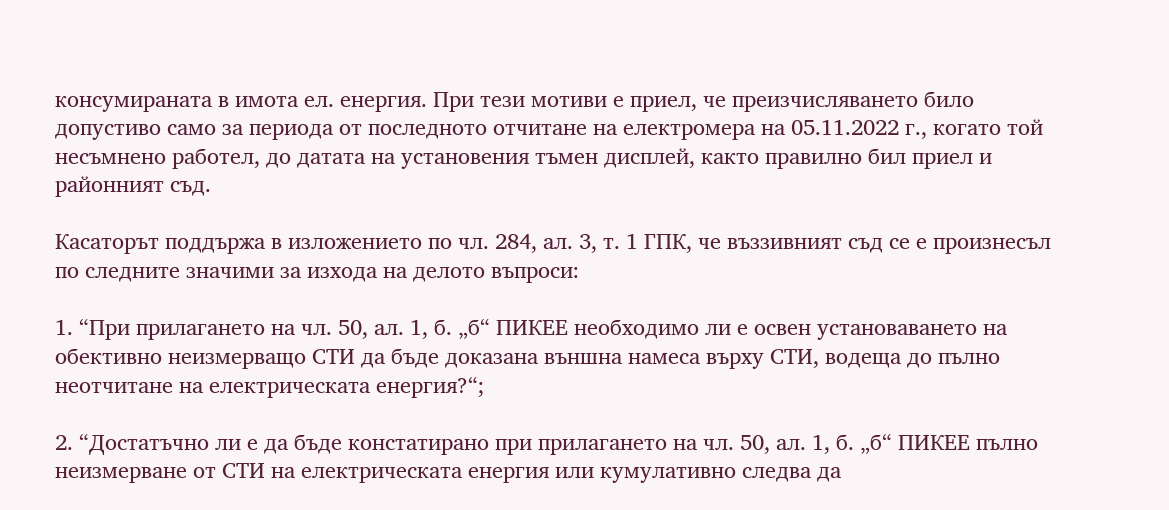консумираната в имота ел. енергия. При тези мотиви е приел, че преизчисляването било допустиво само за периода от последното отчитане на електромера на 05.11.2022 г., когато той несъмнено работел, до датата на установения тъмен дисплей, както правилно бил приел и районният съд.

Касаторът поддържа в изложението по чл. 284, ал. 3, т. 1 ГПК, че въззивният съд се е произнесъл по следните значими за изхода на делото въпроси:

1. “При прилагането на чл. 50, ал. 1, б. „б“ ПИКЕЕ необходимо ли е освен установаването на обективно неизмерващо СТИ да бъде доказана външна намеса върху СТИ, водеща до пълно неотчитане на електрическата енергия?“;

2. “Достатъчно ли е да бъде констатирано при прилагането на чл. 50, ал. 1, б. „б“ ПИКЕЕ пълно неизмерване от СТИ на електрическата енергия или кумулативно следва да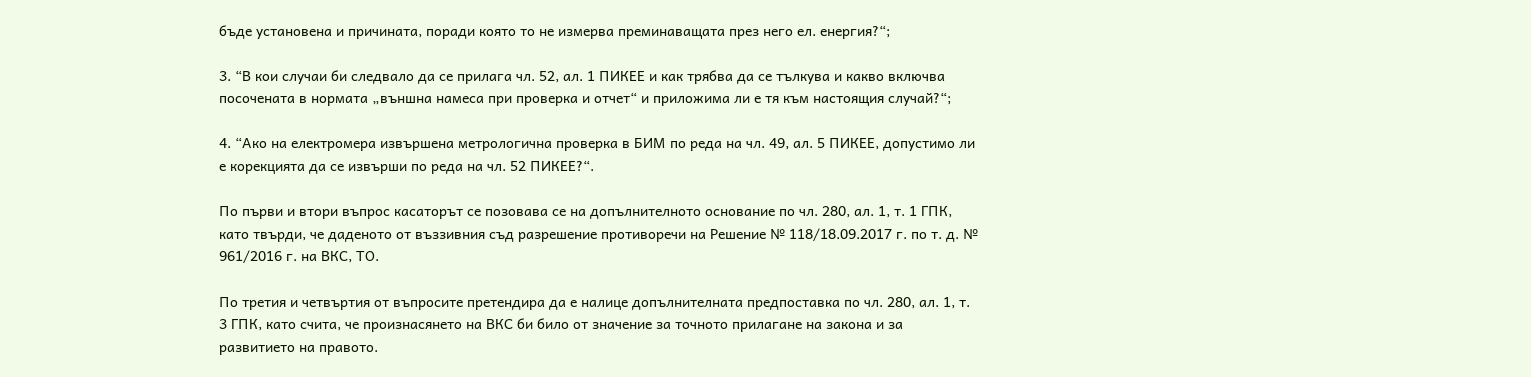бъде установена и причината, поради която то не измерва преминаващата през него ел. енергия?“;

3. “В кои случаи би следвало да се прилага чл. 52, ал. 1 ПИКЕЕ и как трябва да се тълкува и какво включва посочената в нормата „външна намеса при проверка и отчет“ и приложима ли е тя към настоящия случай?“;

4. “Ако на електромера извършена метрологична проверка в БИМ по реда на чл. 49, ал. 5 ПИКЕЕ, допустимо ли е корекцията да се извърши по реда на чл. 52 ПИКЕЕ?“.

По първи и втори въпрос касаторът се позовава се на допълнителното основание по чл. 280, ал. 1, т. 1 ГПК, като твърди, че даденото от въззивния съд разрешение противоречи на Решение № 118/18.09.2017 г. по т. д. № 961/2016 г. на ВКС, ТО.

По третия и четвъртия от въпросите претендира да е налице допълнителната предпоставка по чл. 280, ал. 1, т. 3 ГПК, като счита, че произнасянето на ВКС би било от значение за точното прилагане на закона и за развитието на правото.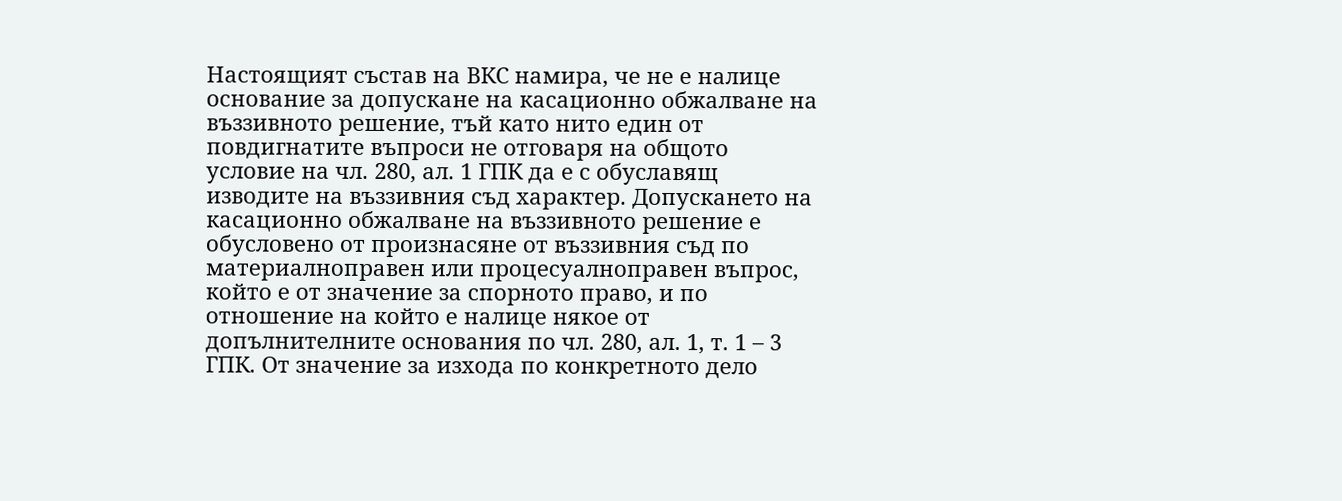Настоящият състав на ВКС намира, че не е налице основание за допускане на касационно обжалване на въззивното решение, тъй като нито един от повдигнатите въпроси не отговаря на общото условие на чл. 280, ал. 1 ГПК да е с обуславящ изводите на въззивния съд характер. Допускането на касационно обжалване на въззивното решение е обусловено от произнасяне от въззивния съд по материалноправен или процесуалноправен въпрос, който е от значение за спорното право, и по отношение на който е налице някое от допълнителните основания по чл. 280, ал. 1, т. 1 – 3 ГПК. От значение за изхода по конкретното дело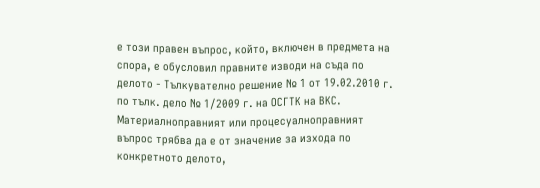е този правен въпрос, който, включен в предмета на спора, е обусловил правните изводи на съда по делото - Тълкувателно решение № 1 от 19.02.2010 г. по тълк. дело № 1/2009 г. на ОСГТК на ВКС. Материалноправният или процесуалноправният въпрос трябва да е от значение за изхода по конкретното делото,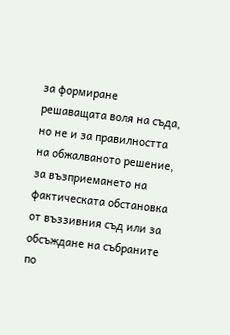за формиране решаващата воля на съда, но не и за правилността на обжалваното решение, за възприемането на фактическата обстановка от въззивния съд или за обсъждане на събраните по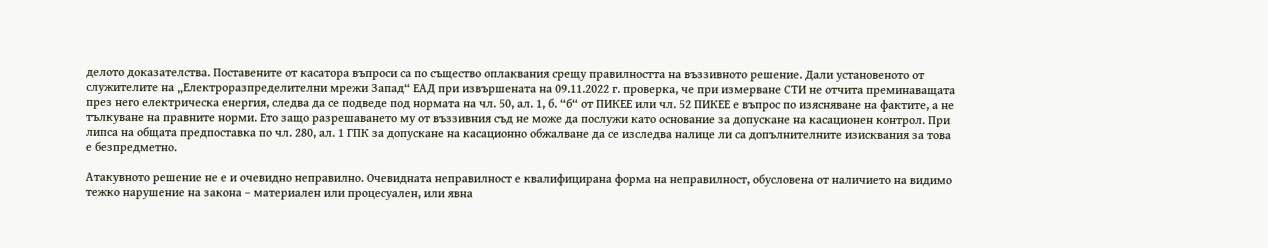делото доказателства. Поставените от касатора въпроси са по същество оплаквания срещу правилността на въззивното решение. Дали установеното от служителите на „Електроразпределителни мрежи Запад“ ЕАД при извършената на 09.11.2022 г. проверка, че при измерване СТИ не отчита преминаващата през него електрическа енергия, следва да се подведе под нормата на чл. 50, ал. 1, б. “б“ от ПИКЕЕ или чл. 52 ПИКЕЕ е въпрос по изясняване на фактите, а не тълкуване на правните норми. Ето защо разрешаването му от въззивния съд не може да послужи като основание за допускане на касационен контрол. При липса на общата предпоставка по чл. 280, ал. 1 ГПК за допускане на касационно обжалване да се изследва налице ли са допълнителните изисквания за това е безпредметно.

Атакувното решение не е и очевидно неправилно. Очевидната неправилност е квалифицирана форма на неправилност, обусловена от наличието на видимо тежко нарушение на закона – материален или процесуален, или явна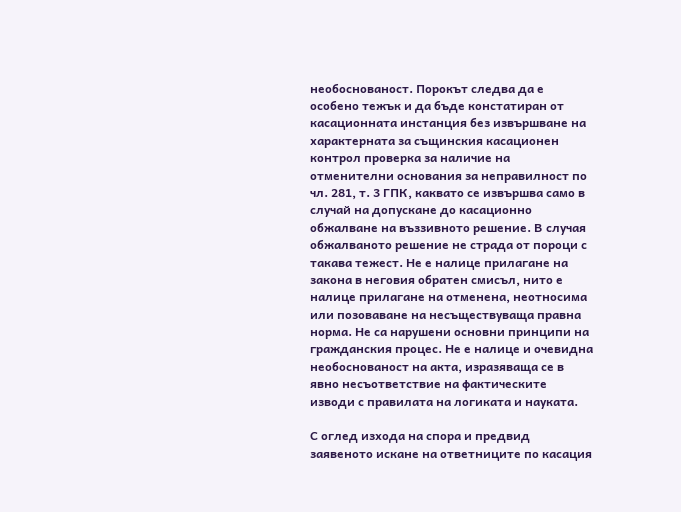необоснованост. Порокът следва да е особено тежък и да бъде констатиран от касационната инстанция без извършване на характерната за същинския касационен контрол проверка за наличие на отменителни основания за неправилност по чл. 281, т. 3 ГПК, каквато се извършва само в случай на допускане до касационно обжалване на въззивното решение. В случая обжалваното решение не страда от пороци с такава тежест. Не е налице прилагане на закона в неговия обратен смисъл, нито е налице прилагане на отменена, неотносима или позоваване на несъществуваща правна норма. Не са нарушени основни принципи на гражданския процес. Не е налице и очевидна необоснованост на акта, изразяваща се в явно несъответствие на фактическите изводи с правилата на логиката и науката.

С оглед изхода на спора и предвид заявеното искане на ответниците по касация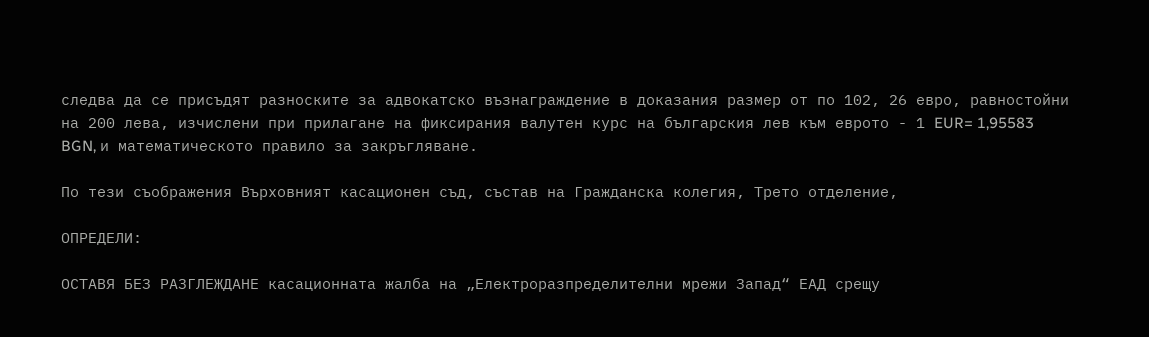следва да се присъдят разноските за адвокатско възнаграждение в доказания размер от по 102, 26 евро, равностойни на 200 лева, изчислени при прилагане на фиксирания валутен курс на българския лев към еврото - 1 EUR= 1,95583 BGN, и математическото правило за закръгляване.

По тези съображения Върховният касационен съд, състав на Гражданска колегия, Трето отделение,

ОПРЕДЕЛИ:

ОСТАВЯ БЕЗ РАЗГЛЕЖДАНЕ касационната жалба на „Електроразпределителни мрежи Запад“ ЕАД срещу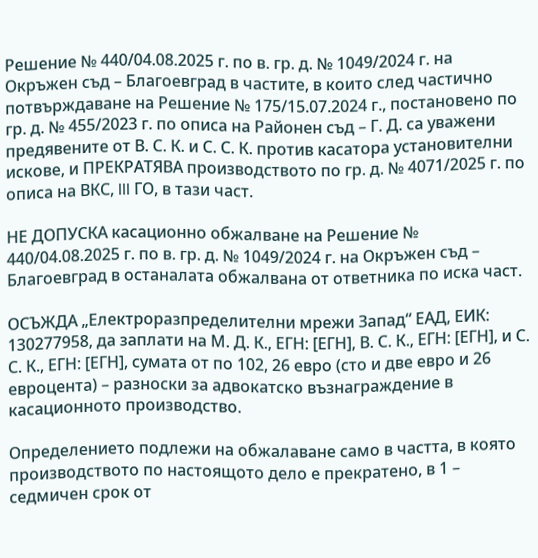Решение № 440/04.08.2025 г. по в. гр. д. № 1049/2024 г. на Окръжен съд – Благоевград в частите, в които след частично потвърждаване на Решение № 175/15.07.2024 г., постановено по гр. д. № 455/2023 г. по описа на Районен съд – Г. Д. са уважени предявените от В. С. К. и С. С. К. против касатора установителни искове, и ПРЕКРАТЯВА производството по гр. д. № 4071/2025 г. по описа на ВКС, III ГО, в тази част.

НЕ ДОПУСКА касационно обжалване на Решение № 440/04.08.2025 г. по в. гр. д. № 1049/2024 г. на Окръжен съд – Благоевград в останалата обжалвана от ответника по иска част.

ОСЪЖДА „Електроразпределителни мрежи Запад“ ЕАД, ЕИК: 130277958, да заплати на М. Д. К., ЕГН: [ЕГН], В. С. К., ЕГН: [ЕГН], и С. С. К., ЕГН: [ЕГН], сумата от по 102, 26 евро (сто и две евро и 26 евроцента) – разноски за адвокатско възнаграждение в касационното производство.

Определението подлежи на обжалаване само в частта, в която производството по настоящото дело е прекратено, в 1 – седмичен срок от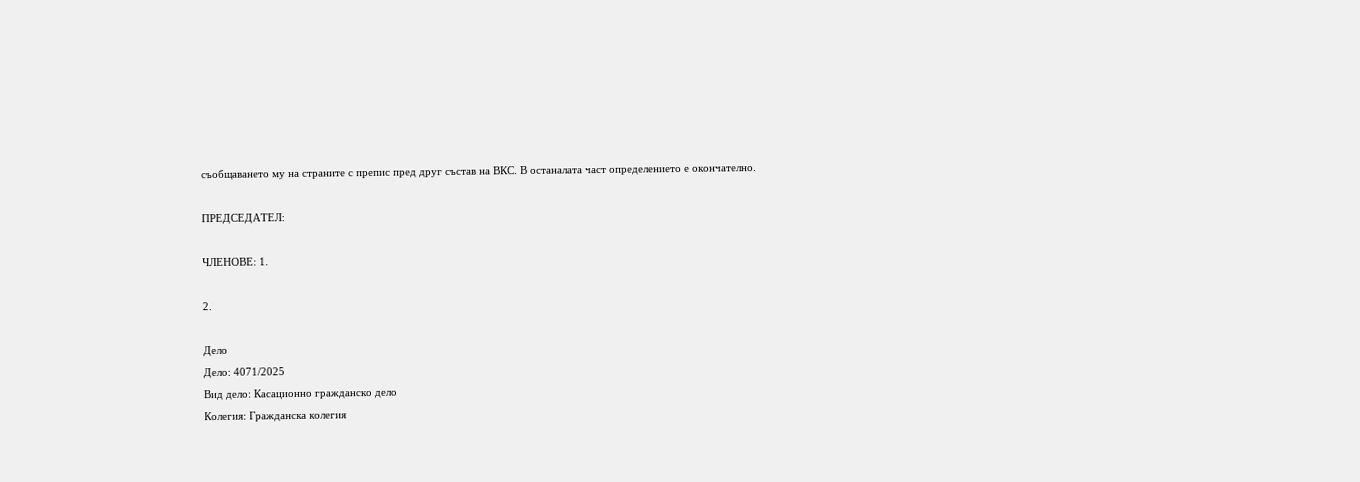съобщаването му на страните с препис пред друг състав на ВКС. В останалата част определението е окончателно.

ПРЕДСЕДАТЕЛ:

ЧЛЕНОВЕ: 1.

2.

Дело
Дело: 4071/2025
Вид дело: Касационно гражданско дело
Колегия: Гражданска колегия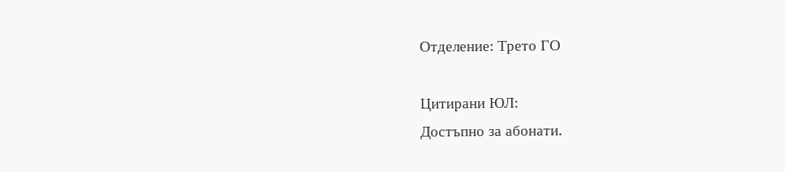Отделение: Трето ГО

Цитирани ЮЛ:
Достъпно за абонати.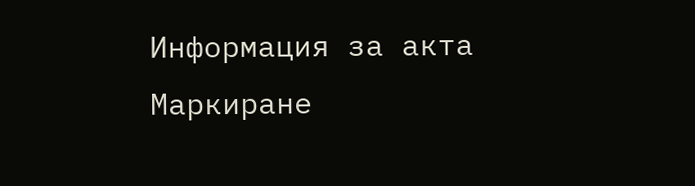Информация за акта
Маркиране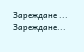Зареждане ...
Зареждане...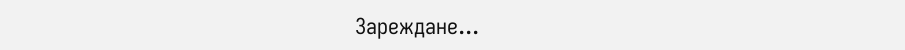Зареждане...